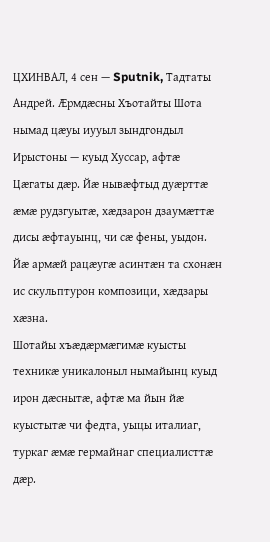ЦХИНВАЛ, 4 сен — Sputnik, Тадтаты Андрей. Æрмдæсны Хъотайты Шота нымад цæуы иууыл зындгондыл Ирыстоны — куыд Хуссар, афтæ Цæгаты дæр. Йæ нывæфтыд дуæрттæ æмæ рудзгуытæ, хæдзарон дзаумӕттæ дисы ӕфтауынц, чи сæ фены, уыдон. Йæ армæй рацæугæ асинтæн та схонæн ис скульптурон композици, хæдзары хæзна.
Шотайы хъæдæрмæгимæ куысты техникæ уникалоныл нымайынц куыд ирон дæснытæ, афтæ ма йын йæ куыстытæ чи федта, уыцы италиаг, туркаг æмæ гермайнаг специалисттӕ дӕр.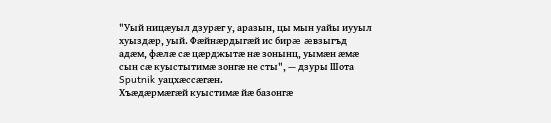"Уый ницæуыл дзурæг у, аразын, цы мын уайы иууыл хуыздæр, уый. Фæйнæрдыгæй ис бирæ æвзыгъд адæм, фæлæ сæ цӕрджытӕ нæ зонынц, уымæн æмæ сын сæ куыстытимæ зонгæ не сты", — дзуры Шота Sputnik уацхæссæгæн.
Хъæдæрмæгæй куыстимæ йæ базонгæ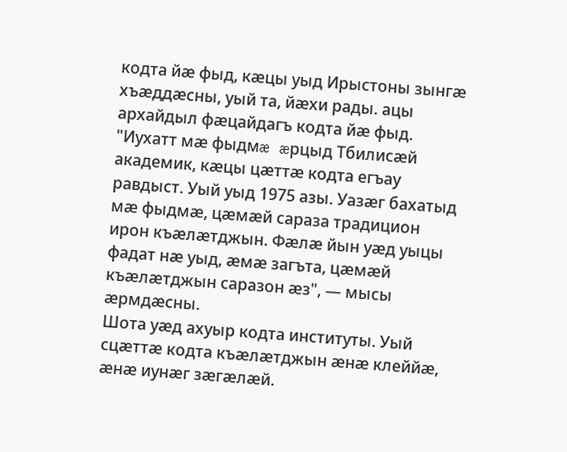кодта йæ фыд, кæцы уыд Ирыстоны зынгæ хъæддæсны, уый та, йӕхи рады. ацы архайдыл фæцайдагъ кодта йæ фыд.
"Иухатт мæ фыдмæ æрцыд Тбилисæй академик, кæцы цæттæ кодта егъау равдыст. Уый уыд 1975 азы. Уазæг бахатыд мæ фыдмæ, цæмæй сараза традицион ирон къæлæтджын. Фæлæ йын уæд уыцы фадат нæ уыд, æмæ загъта, цæмæй къæлæтджын саразон æз", — мысы æрмдæсны.
Шота уæд ахуыр кодта институты. Уый сцæттæ кодта къæлæтджын æнæ клеййæ, æнæ иунæг зæгæлæй.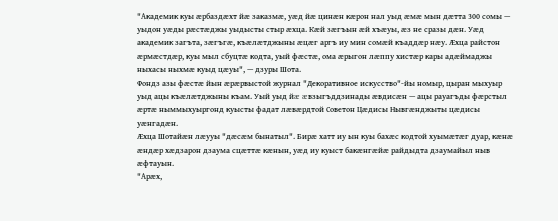"Академик куы æрбаздæхт йæ заказмæ, уæд йæ цинæн кæрон нал уыд æмæ мын дæтта 300 сомы — уыдон уæды рæстæджы уыдысты стыр æхца. Кæй зæгъын æй хъӕуы, æз не сразы дæн. Уӕд академик загъта, зӕгъгӕ, къæлæтджыны æцæг аргъ иу мин сомæй къаддæр нæу. Æхца райстон æрмæстдæр, куы мыл сбуцтæ кодта, уый фæстæ, ома æрыгон лæппу хистæр кары адæймаджы ныхасы ныхмæ куыд цæуы", — дзуры Шота.
Фондз азы фæстæ йын æрæрвыстой журнал "Декоративное искусство"-йы номыр, цыран мыхуыр уыд ацы къæлæтджыны къам. Уый уыд йæ æвзыгъддзинады æвдисæн — ацы рауагъды фæрстыл æртæ ныммыхуыргонд куысты фадат лæвæрдтой Советон Цæдисы Нывгæнджыты цæдисы уæнгадæн.
Æхца Шотайæн лæууы "дæсӕм бынатыл". Бирæ хатт иу ын куы бахæс кодтой хуымæтæг дуар, кæнæ æндæр хæдзарон дзаума сцæттæ кæнын, уæд иу куыст бакæнгæйæ райдыдта дзаумайыл ныв æфтауын.
"Арæх,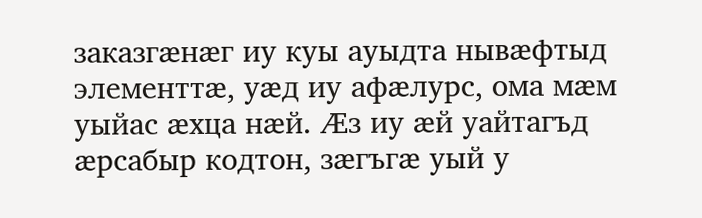заказгæнæг иу куы ауыдта нывæфтыд элементтæ, уæд иу афæлурс, ома мæм уыйас æхца нæй. Æз иу æй уайтагъд æрсабыр кодтон, зæгъгæ уый у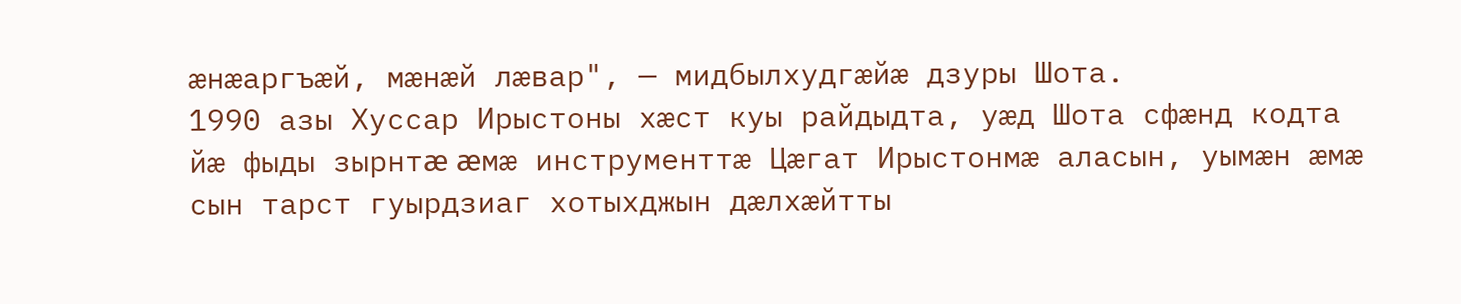æнæаргъæй, мæнæй лæвар", — мидбылхудгæйæ дзуры Шота.
1990 азы Хуссар Ирыстоны хæст куы райдыдта, уæд Шота сфæнд кодта йæ фыды зырнтæ æмæ инструменттæ Цæгат Ирыстонмæ аласын, уымæн æмæ сын тарст гуырдзиаг хотыхджын дæлхæйтты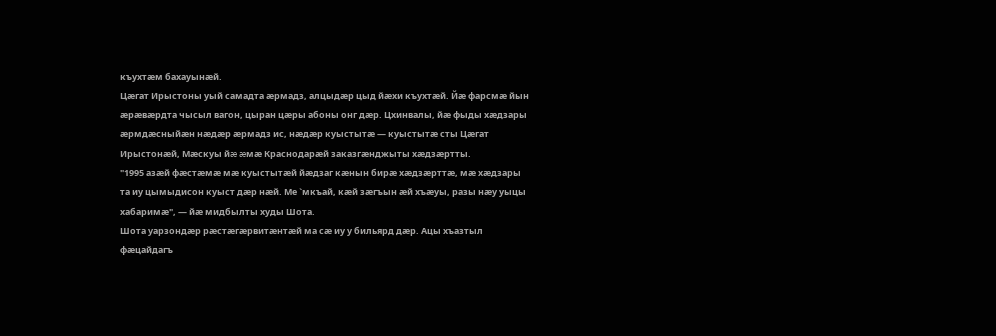къухтæм бахауынæй.
Цæгат Ирыстоны уый самадта æрмадз, алцыдæр цыд йæхи къухтæй. Йæ фарсмæ йын æрæвæрдта чысыл вагон, цыран цæры абоны онг дæр. Цхинвалы, йӕ фыды хæдзары æрмдæсныйæн нæдæр æрмадз ис, нæдæр куыстытæ — куыстытæ сты Цæгат Ирыстонæй, Мæскуы йæ æмæ Краснодарæй заказгæнджыты хæдзæртты.
"1995 азæй фæстæмæ мæ куыстытæй йæдзаг кæнын бирæ хæдзæрттæ, мæ хæдзары та иу цымыдисон куыст дæр нæй. Ме `мкъай, кæй зæгъын æй хъæуы, разы нæу уыцы хабаримӕ", — йæ мидбылты худы Шота.
Шота уарзондӕр рӕстӕгӕрвитӕнтӕй ма сӕ иу у бильярд дӕр. Ацы хъазтыл фæцайдагъ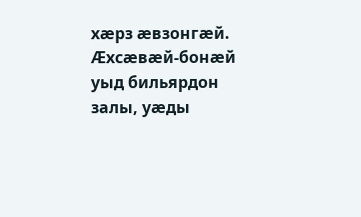хæрз æвзонгæй. Æхсæвæй-бонæй уыд бильярдон залы, уæды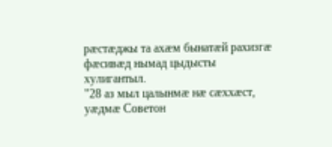рæстæджы та ахæм бынатæй рахизгæ фæсивæд нымад цыдысты хулигантыл.
"28 аз мыл цалынмæ нæ сæххæст, уæдмæ Советон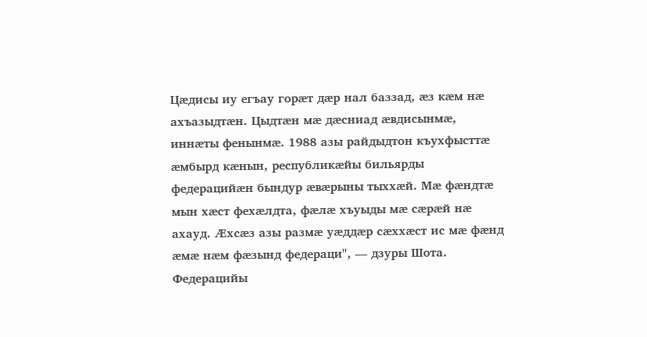Цæдисы иу егъау горæт дæр нал баззад, æз кæм нæ ахъазыдтæн. Цыдтæн мæ дæсниад æвдисынмæ, иннæты фенынмæ. 1988 азы райдыдтон къухфысттæ æмбырд кæнын, республикӕйы бильярды федерацийæн бындур æвæрыны тыххæй. Мæ фæндтæ мын хæст фехæлдта, фæлæ хъуыды мæ сæрæй нæ ахауд. Æхсæз азы размæ уæддæр сæххæст ис мæ фæнд æмæ нӕм фæзынд федераци", — дзуры Шота.
Федерацийы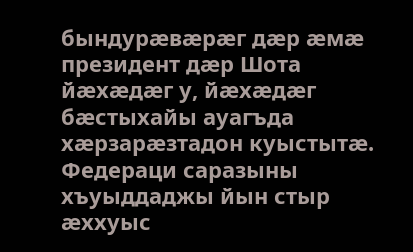бындурæвæрæг дæр æмæ президент дæр Шота йæхæдæг у, йæхæдæг бæстыхайы ауагъда хæрзарæзтадон куыстытæ. Федераци саразыны хъуыддаджы йын стыр æххуыс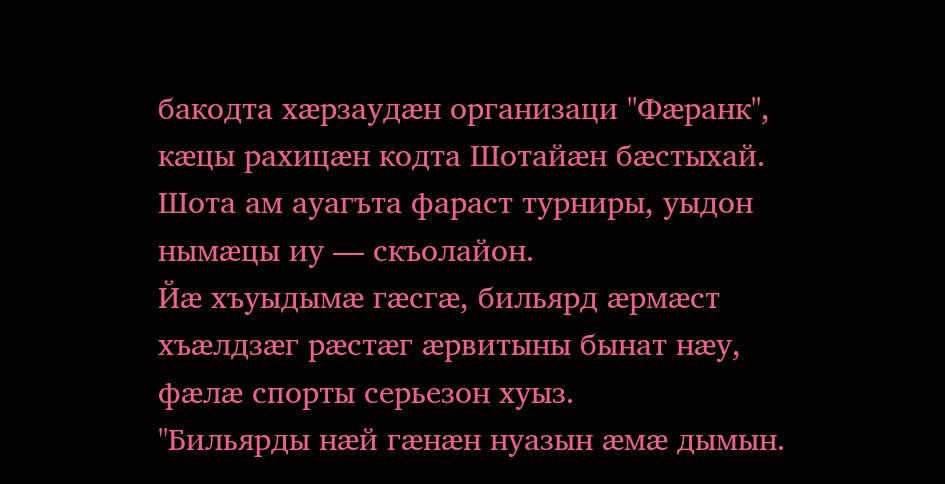бакодта хæрзаудæн организаци "Фӕранк", кæцы рахицæн кодта Шотайæн бæстыхай. Шота ам ауагъта фараст турниры, уыдон нымæцы иу — скъолайон.
Йæ хъуыдымæ гæсгæ, бильярд æрмæст хъæлдзæг рæстæг æрвитыны бынат нæу, фæлæ спорты серьезон хуыз.
"Бильярды нæй гæнæн нуазын æмæ дымын.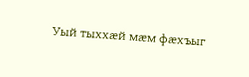Уый тыххæй мæм фæхъыг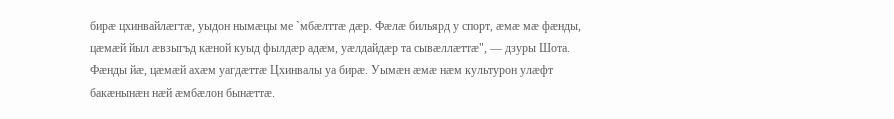бирæ цхинвайлæгтæ, уыдон нымæцы ме `мбæлттæ дӕр. Фæлæ бильярд у спорт, æмæ мæ фæнды, цæмæй йыл æвзыгъд кæной куыд фылдæр адæм, уæлдайдæр та сывæллæттæ", — дзуры Шота.
Фæнды йæ, цæмæй ахæм уагдæттæ Цхинвалы уа бирæ. Уымæн æмæ нæм культурон улæфт бакæнынæн нæй ӕмбӕлон бынæттæ.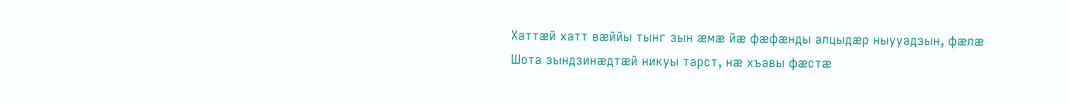Хаттæй хатт вæййы тынг зын æмæ йæ фæфæнды алцыдæр ныууадзын, фæлæ Шота зындзинæдтæй никуы тарст, нӕ хъавы фæстæ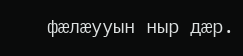фæлæууын ныр дæр.